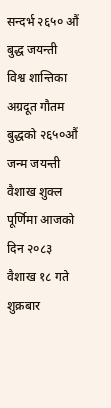सन्दर्भ २६५० औं बुद्ध जयन्ती
विश्व शान्तिका अग्रदूत गौतम बुद्धको २६५०औं जन्म जयन्ती वैशाख शुक्ल पूर्णिमा आजको दिन २०८३ वैशाख १८ गते शुक्रबार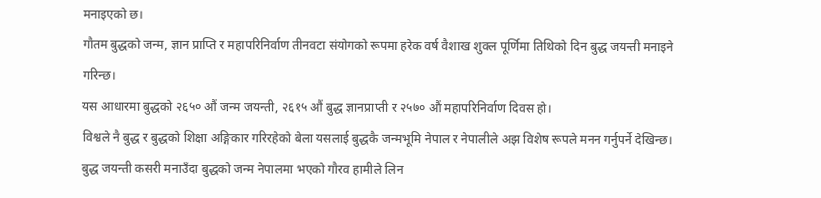मनाइएको छ।
गौतम बुद्धको जन्म, ज्ञान प्राप्ति र महापरिनिर्वाण तीनवटा संयोगको रूपमा हरेक वर्ष वैशाख शुक्ल पूर्णिमा तिथिको दिन बुद्ध जयन्ती मनाइने गरिन्छ।
यस आधारमा बुद्धको २६५० औं जन्म जयन्ती, २६१५ औं बुद्ध ज्ञानप्राप्ती र २५७० औं महापरिनिर्वाण दिवस हो।
विश्वले नै बुद्ध र बुद्धको शिक्षा अङ्गिकार गरिरहेको बेला यसलाई बुद्धकै जन्मभूमि नेपाल र नेपालीले अझ विशेष रूपले मनन गर्नुपर्ने देखिन्छ।
बुद्ध जयन्ती कसरी मनाउँदा बुद्धको जन्म नेपालमा भएको गौरव हामीले लिन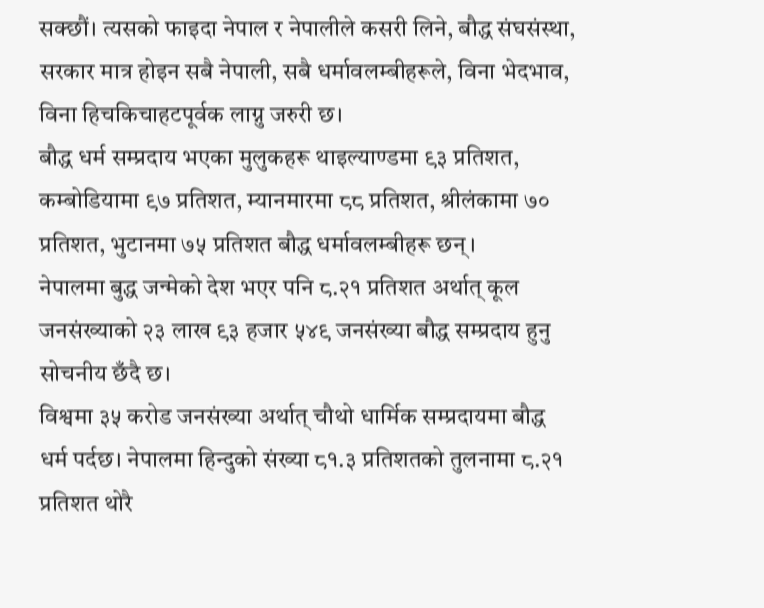सक्छौं। त्यसको फाइदा नेपाल र नेपालीले कसरी लिने, बौद्ध संघसंस्था, सरकार मात्र होइन सबै नेपाली, सबै धर्मावलम्बीहरूले, विना भेदभाव, विना हिचकिचाहटपूर्वक लाग्नु जरुरी छ।
बौद्ध धर्म सम्प्रदाय भएका मुलुकहरू थाइल्याण्डमा ९३ प्रतिशत, कम्बोडियामा ९७ प्रतिशत, म्यानमारमा ८८ प्रतिशत, श्रीलंकामा ७० प्रतिशत, भुटानमा ७५ प्रतिशत बौद्ध धर्मावलम्बीहरू छन्।
नेपालमा बुद्ध जन्मेको देश भएर पनि ८.२१ प्रतिशत अर्थात् कूल जनसंख्याको २३ लाख ९३ हजार ५४९ जनसंख्या बौद्ध सम्प्रदाय हुनु सोचनीय छँदै छ।
विश्वमा ३५ करोड जनसंख्या अर्थात् चौथो धार्मिक सम्प्रदायमा बौद्ध धर्म पर्दछ। नेपालमा हिन्दुको संख्या ८१.३ प्रतिशतको तुलनामा ८.२१ प्रतिशत थोरै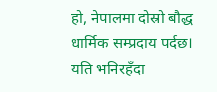हो, नेपालमा दोस्रो बौद्ध धार्मिक सम्प्रदाय पर्दछ।
यति भनिरहँदा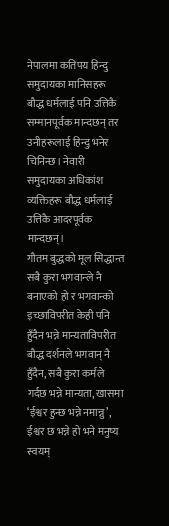नेपालमा कतिपय हिन्दु समुदायका मानिसहरू बौद्ध धर्मलाई पनि उत्तिकै सम्मानपूर्वक मान्दछन् तर उनीहरूलाई हिन्दु भनेर चिनिन्छ। नेवारी समुदायका अधिकांश व्यक्तिहरू बौद्ध धर्मलाई उत्तिकै आदरपूर्वक मान्दछन्।
गौतम बुद्धको मूल सिद्धान्त
सबै कुरा भगवान्ले नै बनाएको हो र भगवान्को इच्छाविपरीत केही पनि हुँदैन भन्ने मान्यताविपरीत बौद्ध दर्शनले भगवान् नै हुँदैन, सबै कुरा कर्मले गर्दछ भन्ने मान्यता, खासमा ‘ईश्वर हुन्छ भन्ने नमान्नु’, ईश्वर छ भन्ने हो भने मनुष्य स्वयम्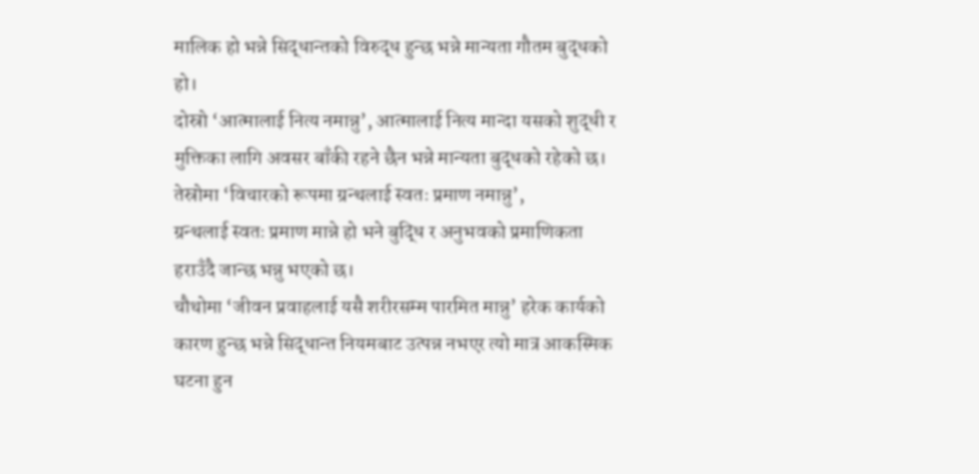मालिक हो भन्ने सिद्धान्तको विरुद्ध हुन्छ भन्ने मान्यता गौतम बुद्धको हो।
दोस्रो ‘आत्मालाई नित्य नमान्नु’, आत्मालाई नित्य मान्दा यसको शुद्धी र मुक्तिका लागि अवसर बाँकी रहने छैन भन्ने मान्यता बुद्धको रहेको छ।
तेस्रोमा ‘विचारको रूपमा ग्रन्थलाई स्वतः प्रमाण नमान्नु’,
ग्रन्थलाई स्वतः प्रमाण मान्ने हो भने बुद्धि र अनुभवको प्रमाणिकता हराउँदै जान्छ भन्नु भएको छ।
चौथोमा ‘जीवन प्रवाहलाई यसै शरीरसम्म पारमित मान्नु’ हरेक कार्यको कारण हुन्छ भन्ने सिद्धान्त नियमबाट उत्पन्न नभएर त्यो मात्र आकस्मिक घटना हुन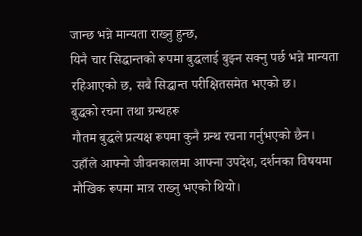जान्छ भन्ने मान्यता राख्नु हुन्छ,
यिनै चार सिद्धान्तको रूपमा बुद्धलाई बुझ्न सक्नु पर्छ भन्ने मान्यता रहिआएको छ, सबै सिद्धान्त परीक्षितसमेत भएको छ।
बुद्धको रचना तथा ग्रन्थहरू
गौतम बुद्धले प्रत्यक्ष रूपमा कुनै ग्रन्थ रचना गर्नुभएको छैन।
उहाँले आफ्नो जीवनकालमा आफ्ना उपदेश, दर्शनका विषयमा मौखिक रूपमा मात्र राख्नु भएको थियो।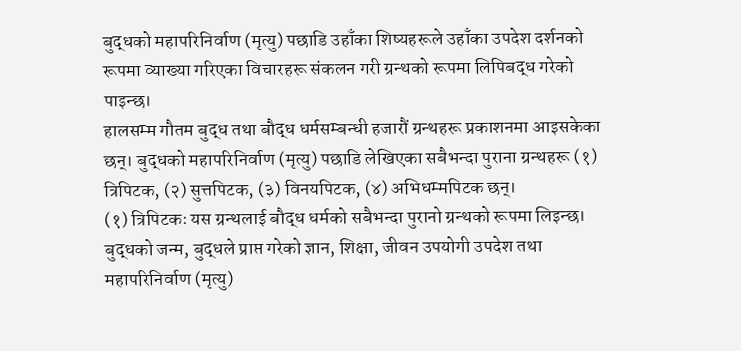बुद्धको महापरिनिर्वाण (मृत्यु) पछाडि उहाँका शिष्यहरूले उहाँका उपदेश दर्शनको रूपमा व्याख्या गरिएका विचारहरू संकलन गरी ग्रन्थको रूपमा लिपिबद्ध गरेको पाइन्छ।
हालसम्म गौतम बुद्ध तथा बौद्ध धर्मसम्बन्धी हजारौं ग्रन्थहरू प्रकाशनमा आइसकेका छन्। बुद्धको महापरिनिर्वाण (मृत्यु) पछाडि लेखिएका सबैभन्दा पुराना ग्रन्थहरू (१) त्रिपिटक, (२) सुत्तपिटक, (३) विनयपिटक, (४) अभिधम्मपिटक छन्।
(१) त्रिपिटकः यस ग्रन्थलाई बौद्ध धर्मको सबैभन्दा पुरानो ग्रन्थको रूपमा लिइन्छ।
बुद्धको जन्म, बुद्धले प्राप्त गरेको ज्ञान, शिक्षा, जीवन उपयोगी उपदेश तथा महापरिनिर्वाण (मृत्यु)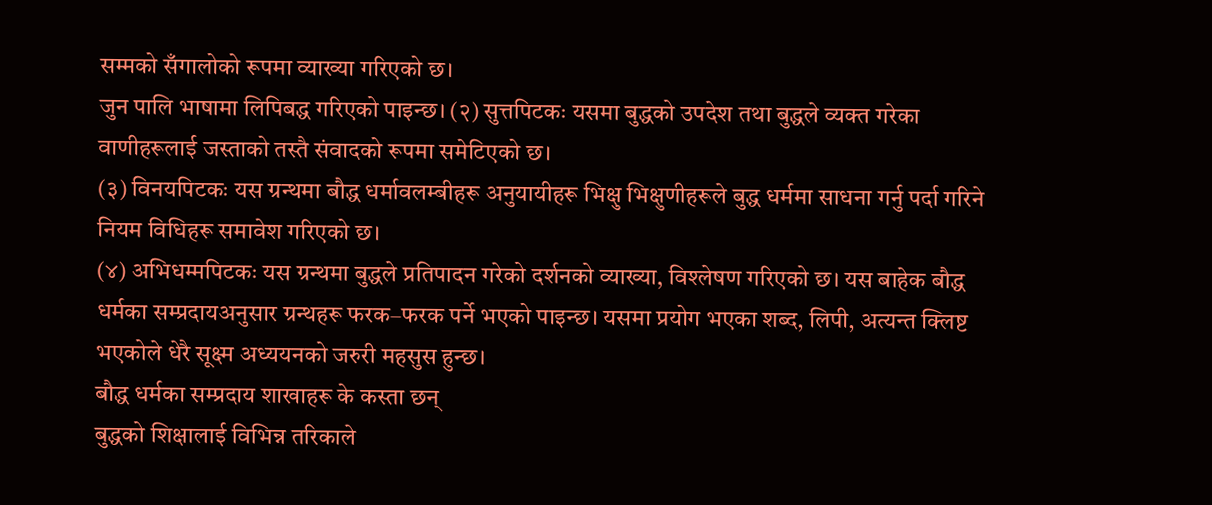सम्मको सँगालोको रूपमा व्याख्या गरिएको छ।
जुन पालि भाषामा लिपिबद्ध गरिएको पाइन्छ। (२) सुत्तपिटकः यसमा बुद्धको उपदेश तथा बुद्धले व्यक्त गरेका वाणीहरूलाई जस्ताको तस्तै संवादको रूपमा समेटिएको छ।
(३) विनयपिटकः यस ग्रन्थमा बौद्ध धर्मावलम्बीहरू अनुयायीहरू भिक्षु भिक्षुणीहरूले बुद्ध धर्ममा साधना गर्नु पर्दा गरिने नियम विधिहरू समावेश गरिएको छ।
(४) अभिधम्मपिटकः यस ग्रन्थमा बुद्धले प्रतिपादन गरेको दर्शनको व्याख्या, विश्लेषण गरिएको छ। यस बाहेक बौद्ध धर्मका सम्प्रदायअनुसार ग्रन्थहरू फरक–फरक पर्ने भएको पाइन्छ। यसमा प्रयोग भएका शब्द, लिपी, अत्यन्त क्लिष्ट भएकोले धेरै सूक्ष्म अध्ययनको जरुरी महसुस हुन्छ।
बौद्ध धर्मका सम्प्रदाय शाखाहरू के कस्ता छन्
बुद्धको शिक्षालाई विभिन्न तरिकाले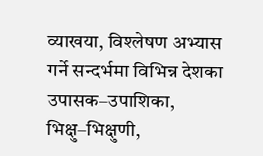व्याखया, विश्लेषण अभ्यास गर्ने सन्दर्भमा विभिन्न देशका उपासक–उपाशिका, भिक्षु–भिक्षुणी,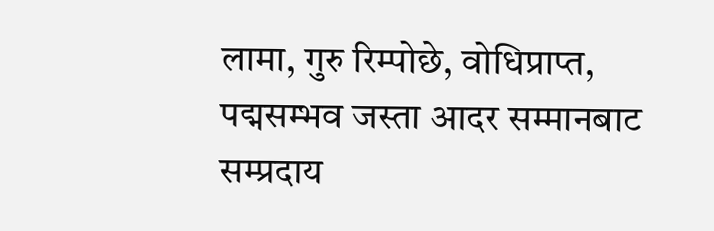लामा, गुरु रिम्पोछे, वोधिप्राप्त, पद्मसम्भव जस्ता आदर सम्मानबाट सम्प्रदाय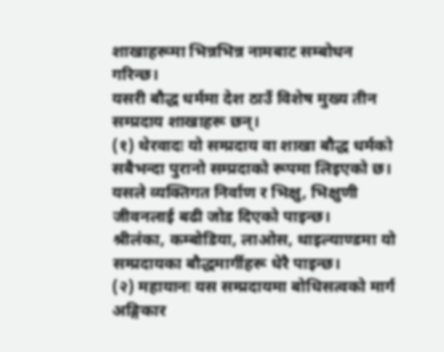शाखाहरूमा भिन्नभिन्न नामबाट सम्बोधन गरिन्छ।
यसरी बौद्ध धर्ममा देश ठाउँ विशेष मुख्य तीन सम्प्रदाय शाखाहरू छन्।
(१) थेरवादः यो सम्प्रदाय वा शाखा बौद्ध धर्मको सबैभन्दा पुरानो सम्प्रदाको रूपमा लिइएको छ। यसले व्यक्तिगत निर्वाण र भिक्षु, भिक्षुणी जीवनलाई बढी जोड दिएको पाइन्छ।
श्रीलंका, कम्बोडिया, लाओस, थाइल्याण्डमा यो सम्प्रदायका बौद्धमार्गीहरू धेरै पाइन्छ।
(२) महायानः यस सम्प्रदायमा बोधिसत्वको मार्ग अङ्गिकार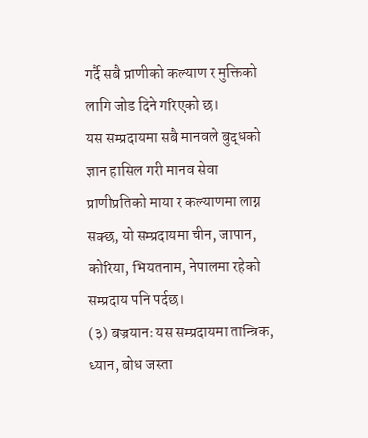गर्दै सबै प्राणीको कल्याण र मुक्तिको लागि जोड दिने गरिएको छ।
यस सम्प्रदायमा सबै मानवले बुद्धको ज्ञान हासिल गरी मानव सेवा प्राणीप्रतिको माया र कल्याणमा लाग्न सक्छ, यो सम्प्रदायमा चीन, जापान, कोरिया, भियतनाम, नेपालमा रहेको सम्प्रदाय पनि पर्दछ।
(३) बज्रयानः यस सम्प्रदायमा तान्त्रिक, ध्यान, बोध जस्ता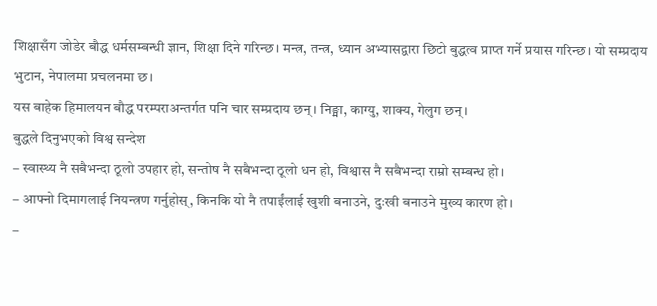शिक्षासँग जोडेर बौद्ध धर्मसम्बन्धी ज्ञान, शिक्षा दिने गरिन्छ। मन्त्र, तन्त्र, ध्यान अभ्यासद्वारा छिटो बुद्धत्व प्राप्त गर्ने प्रयास गरिन्छ। यो सम्प्रदाय भुटान, नेपालमा प्रचलनमा छ।
यस बाहेक हिमालयन बौद्ध परम्पराअन्तर्गत पनि चार सम्प्रदाय छन्। निङ्मा, काग्यु, शाक्य, गेलुग छन्।
बुद्धले दिनुभएको विश्व सन्देश
– स्वास्थ्य नै सबैभन्दा ठूलो उपहार हो, सन्तोष नै सबैभन्दा ठूलो धन हो, विश्वास नै सबैभन्दा राम्रो सम्बन्ध हो।
– आफ्नो दिमागलाई नियन्त्रण गर्नुहोस्, किनकि यो नै तपाईंलाई खुशी बनाउने, दुःखी बनाउने मुख्य कारण हो।
–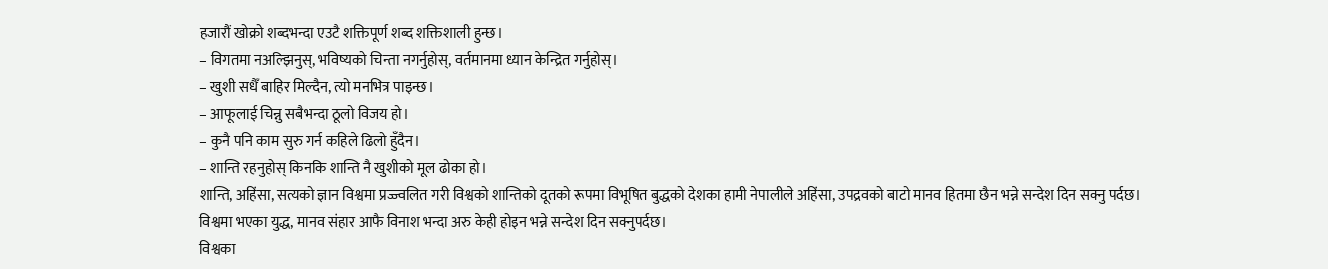हजारौं खोक्रो शब्दभन्दा एउटै शक्तिपूर्ण शब्द शक्तिशाली हुन्छ।
– विगतमा नअल्झिनुस्, भविष्यको चिन्ता नगर्नुहोस्, वर्तमानमा ध्यान केन्द्रित गर्नुहोस्।
– खुशी सधैँ बाहिर मिल्दैन, त्यो मनभित्र पाइन्छ।
– आफूलाई चिन्नु सबैभन्दा ठूलो विजय हो।
– कुनै पनि काम सुरु गर्न कहिले ढिलो हुँदैन।
– शान्ति रहनुहोस् किनकि शान्ति नै खुशीको मूल ढोका हो।
शान्ति, अहिंसा, सत्यको ज्ञान विश्वमा प्रज्ज्वलित गरी विश्वको शान्तिको दूतको रूपमा विभूषित बुद्धको देशका हामी नेपालीले अहिंसा, उपद्रवको बाटो मानव हितमा छैन भन्ने सन्देश दिन सक्नु पर्दछ।
विश्वमा भएका युद्ध, मानव संहार आफै विनाश भन्दा अरु केही होइन भन्ने सन्देश दिन सक्नुपर्दछ।
विश्वका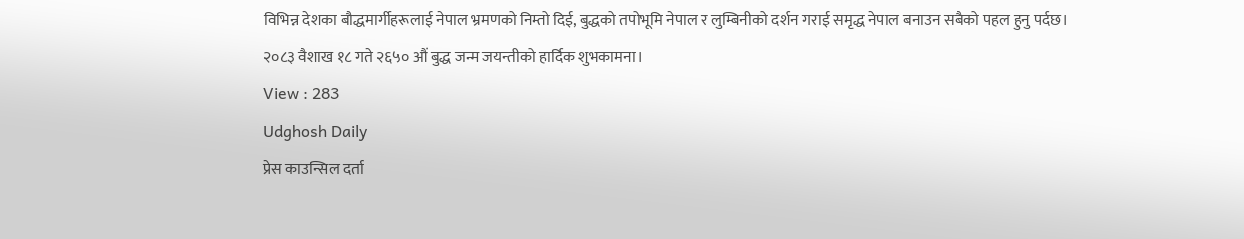विभिन्न देशका बौद्धमार्गीहरूलाई नेपाल भ्रमणको निम्तो दिई, बुद्धको तपोभूमि नेपाल र लुम्बिनीको दर्शन गराई समृद्ध नेपाल बनाउन सबैको पहल हुनु पर्दछ।
२०८३ वैशाख १८ गते २६५० औं बुद्ध जन्म जयन्तीको हार्दिक शुभकामना।
View : 283
Udghosh Daily
प्रेस काउन्सिल दर्ता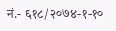नं.- ६१८/२०७४-१-१०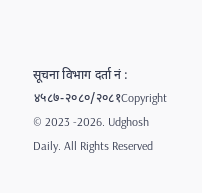सूचना विभाग दर्ता नं : ४५८७-२०८०/२०८१Copyright © 2023 -2026. Udghosh Daily. All Rights Reserved